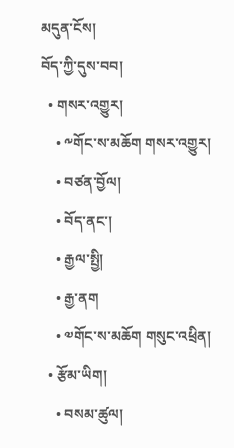མདུན་ངོས།
བོད་ཀྱི་དུས་བབ།
  • གསར་འགྱུར།
    • ༸གོང་ས་མཆོག གསར་འགྱུར།
    • བཙན་བྱོལ།
    • བོད་ནང་།
    • རྒྱལ་སྤྱི།
    • རྒྱ་ནག
    • ༧གོང་ས་མཆོག གསུང་འཕྲིན།
  • རྩོམ་ཡིག།
    • བསམ་ཚུལ།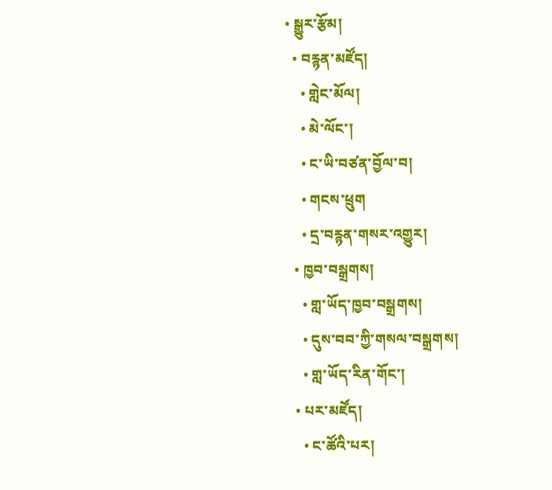• སྒྱུར་རྩོམ།
  • བརྙན་མཛོད།
    • གླེང་མོལ།
    • མེ་ལོང་།
    • ང་ཡི་བཙན་བྱོལ་བ།
    • གངས་ཕྲུག
    • དྲ་བརྙན་གསར་འགྱུར།
  • ཁྱབ་བསྒྲགས།
    • གླ་ཡོད་ཁྱབ་བསྒྲགས།
    • དུས་བབ་ཀྱི་གསལ་བསྒྲགས།
    • གླ་ཡོད་རིན་གོང་།
  • པར་མཛོད།
    • ང་ཚོའི་པར།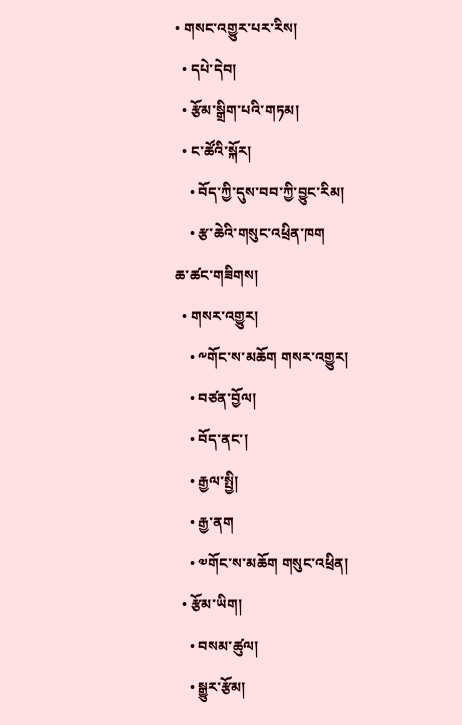• གསང་འགྱུར་པར་རིས།
  • དཔེ་དེབ།
  • རྩོམ་སྒྲིག་པའི་གཏམ།
  • ང་ཚོའི་སྐོར།
    • བོད་ཀྱི་དུས་བབ་ཀྱི་བྱུང་རིམ།
    • རྩ་ཆེའི་གསུང་འཕྲིན་ཁག
ཆ་ཚང་གཟིགས།
  • གསར་འགྱུར།
    • ༸གོང་ས་མཆོག གསར་འགྱུར།
    • བཙན་བྱོལ།
    • བོད་ནང་།
    • རྒྱལ་སྤྱི།
    • རྒྱ་ནག
    • ༧གོང་ས་མཆོག གསུང་འཕྲིན།
  • རྩོམ་ཡིག།
    • བསམ་ཚུལ།
    • སྒྱུར་རྩོམ།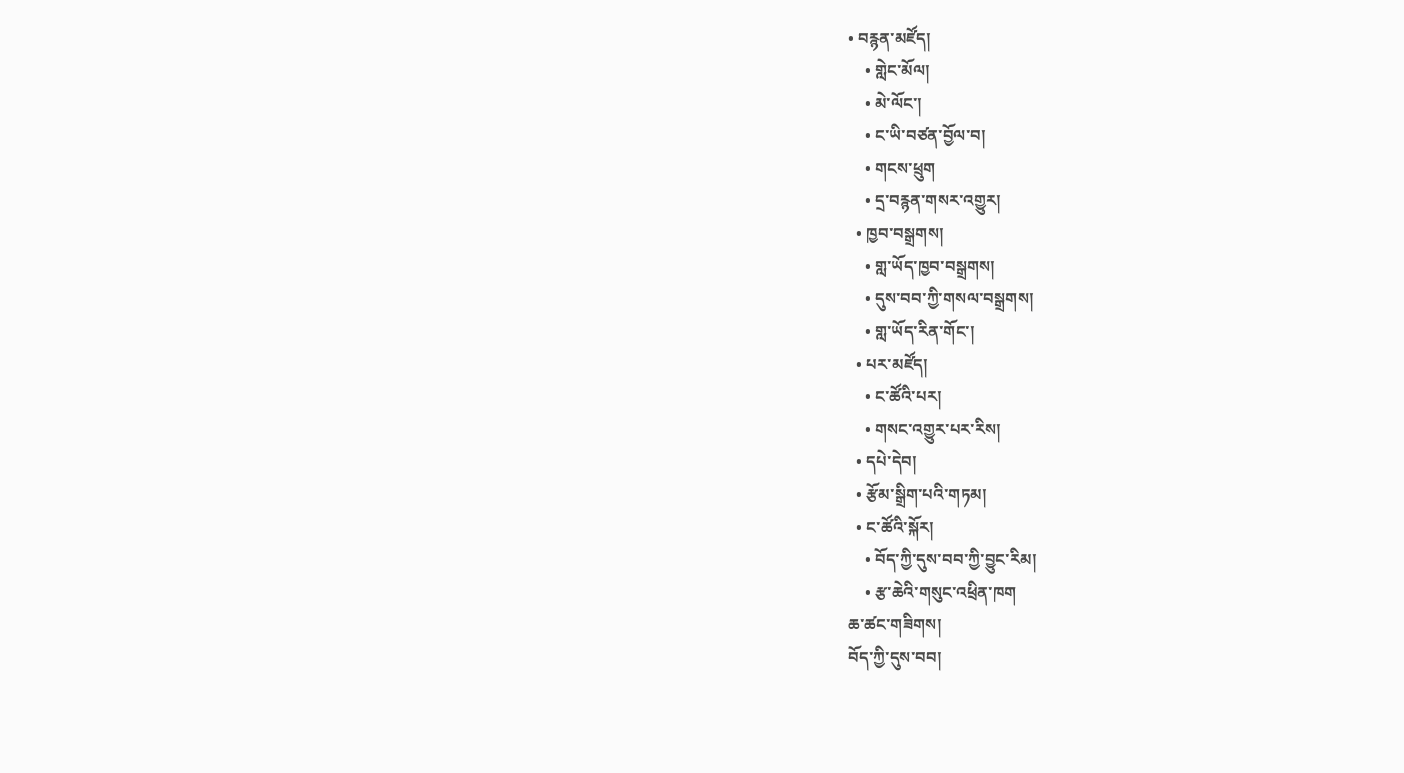• བརྙན་མཛོད།
    • གླེང་མོལ།
    • མེ་ལོང་།
    • ང་ཡི་བཙན་བྱོལ་བ།
    • གངས་ཕྲུག
    • དྲ་བརྙན་གསར་འགྱུར།
  • ཁྱབ་བསྒྲགས།
    • གླ་ཡོད་ཁྱབ་བསྒྲགས།
    • དུས་བབ་ཀྱི་གསལ་བསྒྲགས།
    • གླ་ཡོད་རིན་གོང་།
  • པར་མཛོད།
    • ང་ཚོའི་པར།
    • གསང་འགྱུར་པར་རིས།
  • དཔེ་དེབ།
  • རྩོམ་སྒྲིག་པའི་གཏམ།
  • ང་ཚོའི་སྐོར།
    • བོད་ཀྱི་དུས་བབ་ཀྱི་བྱུང་རིམ།
    • རྩ་ཆེའི་གསུང་འཕྲིན་ཁག
ཆ་ཚང་གཟིགས།
བོད་ཀྱི་དུས་བབ།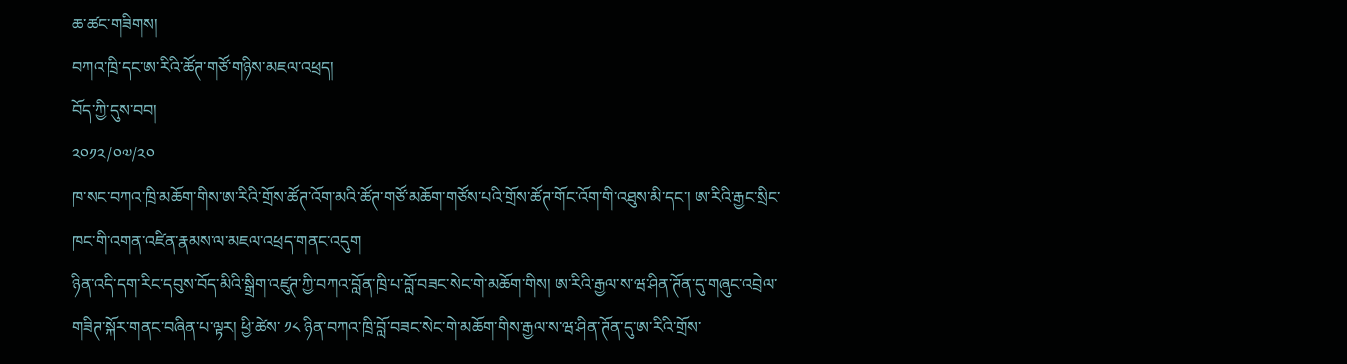ཆ་ཚང་གཟིགས།
བཀའ་ཁྲི་དང་ཨ་རིའི་ཚོཊ་གཙོ་གཉིས་མཇལ་འཕྲད།
བོད་ཀྱི་དུས་བབ།
༢༠༡༢/༠༧/༢༠
ཁ་སང་བཀའ་ཁྲི་མཆོག་གིས་ཨ་རིའི་གྲོས་ཚོཊ་འོག་མའི་ཚོཊ་གཙོ་མཆོག་གཙོས་པའི་གྲོས་ཚོཊ་གོང་འོག་གི་འཐུས་མི་དང་། ཨ་རིའི་རྒྱང་སྲིང་ཁང་གི་འགན་འཛིན་རྣམས་ལ་མཇལ་འཕྲད་གནང་འདུག
ཉིན་འདི་དག་རིང་དབུས་བོད་མིའི་སྒྲིག་འཛུཊ་ཀྱི་བཀའ་བློན་ཁྲི་པ་བློ་བཟང་སེང་གེ་མཆོག་གིས། ཨ་རིའི་རྒྱལ་ས་ཝ་ཤིན་ཊོན་དུ་གཞུང་འབྲེལ་གཟིཊ་སྐོར་གནང་བཞིན་པ་ལྟར། ཕྱི་ཚེས་ ༡༨ ཉིན་བཀའ་ཁྲི་བློ་བཟང་སེང་གེ་མཆོག་གིས་རྒྱལ་ས་ཝ་ཤིན་ཊོན་དུ་ཨ་རིའི་གྲོས་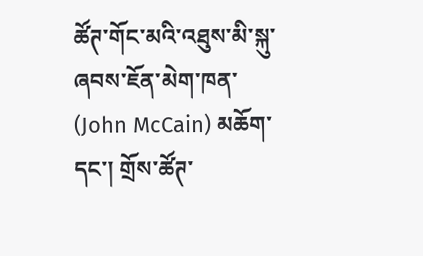ཚོཊ་གོང་མའི་འཐུས་མི་སྐུ་ཞབས་ཇོན་མེག་ཁན་ (John McCain) མཆོག་དང་། གྲོས་ཚོཊ་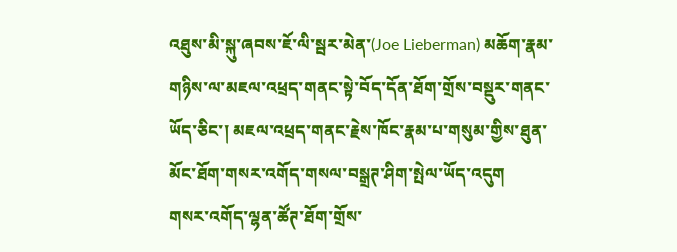འཐུས་མི་སྐུ་ཞབས་ཇོ་ལི་སྦར་མེན་(Joe Lieberman) མཆོག་རྣམ་གཉིས་ལ་མཇལ་འཕྲད་གནང་སྟེ་བོད་དོན་ཐོག་གྲོས་བསྡུར་གནང་ཡོད་ཅིང་། མཇལ་འཕྲད་གནང་རྗེས་ཁོང་རྣམ་པ་གསུམ་གྱིས་ཐུན་མོང་ཐོག་གསར་འགོད་གསལ་བསྒྲཊ་ཤིག་སྤེལ་ཡོད་འདུག
གསར་འགོད་ལྷན་ཚོཊ་ཐོག་གྲོས་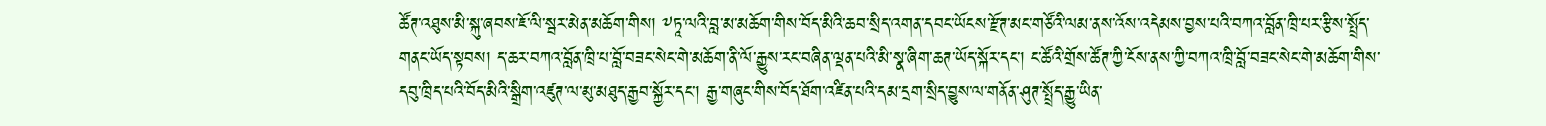ཚོཊ་འཐུས་མི་སྐུ་ཞབས་ཇོ་ལི་སྦར་མེན་མཆོག་གིས། ༸ཏཱ་ལའི་བླ་མ་མཆོག་གིས་བོད་མིའི་ཆབ་སྲིད་འགན་དབང་ཡོངས་རྫོཊ་མང་གཙོའི་ལམ་ནས་འོས་འདེམས་བྱས་པའི་བཀའ་བློན་ཁྲི་པར་རྩིས་སྤྲོད་གནང་ཡོད་སྟབས། ད་ཆར་བཀའ་བློན་ཁྲི་པ་བློ་བཟང་སེང་གེ་མཆོག་ནི་ལོ་རྒྱུས་རང་བཞིན་ལྡན་པའི་མི་སྣ་ཞིག་ཆཊ་ཡོད་སྐོར་དང་། ང་ཚོའི་གྲོས་ཚོཊ་ཀྱི་ངོས་ནས་ཀྱི་བཀའ་ཁྲི་བློ་བཟང་སེང་གེ་མཆོག་གིས་དབུ་ཁྲིད་པའི་བོད་མིའི་སྒྲིག་འཛུཊ་ལ་མུ་མཐུད་རྒྱབ་སྐྱོར་དང་། རྒྱ་གཞུང་གིས་བོད་ཐོག་འཛིན་པའི་དམ་དྲག་སྲིད་བྱུས་ལ་གནོན་ཤུཊ་སྤྲོད་རྒྱུ་ཡིན་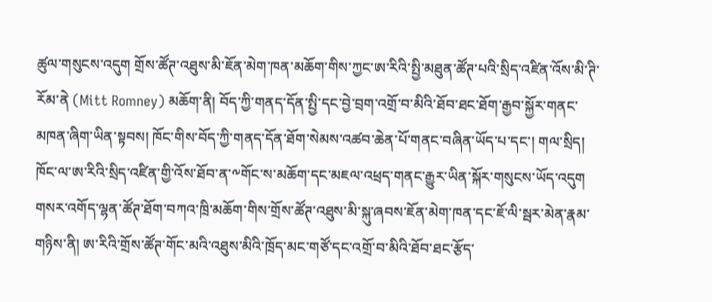ཚུལ་གསུངས་འདུག གྲོས་ཚོཊ་འཐུས་མི་ཇོན་མེག་ཁན་མཆོག་གིས་ཀྱང་ཨ་རིའི་སྤྱི་མཐུན་ཚོཊ་པའི་སྲིད་འཛིན་འོས་མི་ཊི་རོམ་ནེ (Mitt Romney) མཆོག་ནི། བོད་ཀྱི་གནད་དོན་སྤྱི་དང་བྱེ་བྲག་འགྲོ་བ་མིའི་ཐོབ་ཐང་ཐོག་རྒྱབ་སྐྱོར་གནང་མཁན་ཞིག་ཡིན་སྟབས། ཁོང་གིས་བོད་ཀྱི་གནད་དོན་ཐོག་སེམས་འཚབ་ཆེན་པོ་གནང་བཞིན་ཡོད་པ་དང་། གལ་སྲིད། ཁོང་ལ་ཨ་རིའི་སྲིད་འཛིན་གྱི་འོས་ཐོབ་ན་༸གོང་ས་མཆོག་དང་མཇལ་འཕྲད་གནང་རྒྱུར་ཡིན་སྐོར་གསུངས་ཡོད་འདུག
གསར་འགོད་ལྷན་ཚོཊ་ཐོག་བཀའ་ཁྲི་མཆོག་གིས་གྲོས་ཚོཊ་འཐུས་མི་སྐུ་ཞབས་ཇོན་མེག་ཁན་དང་ཇོ་ལི་སྦར་མེན་རྣམ་གཉིས་ནི། ཨ་རིའི་གྲོས་ཚོཊ་གོང་མའི་འཐུས་མིའི་ཁྲོད་མང་གཙོ་དང་འགྲོ་བ་མིའི་ཐོབ་ཐང་རྩོད་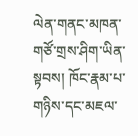ལེན་གནང་མཁན་གཙོ་གྲས་ཤིག་ཡིན་སྟབས། ཁོང་རྣམ་པ་གཉིས་དང་མཇལ་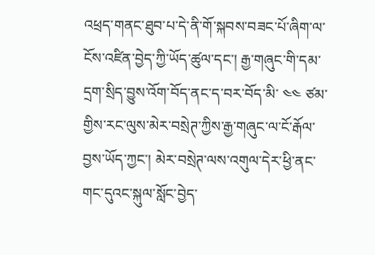འཕྲད་གནང་ཐུབ་པ་དེ་ནི་གོ་སྐབས་བཟང་པོ་ཞིག་ལ་ངོས་འཛིན་བྱེད་ཀྱི་ཡོད་ཚུལ་དང་། རྒྱ་གཞུང་གི་དམ་དྲག་སྲིད་བྱུས་འོག་བོད་ནང་ད་བར་བོད་མི་ ༤༤ ཙམ་གྱིས་རང་ལུས་མེར་བསྲེཊ་ཀྱིས་རྒྱ་གཞུང་ལ་ངོ་རྒོལ་བྱས་ཡོད་ཀྱང་། མེར་བསྲེཊ་ལས་འགུལ་དེར་ཕྱི་ནང་གང་དུའང་སྐུལ་སློང་བྱེད་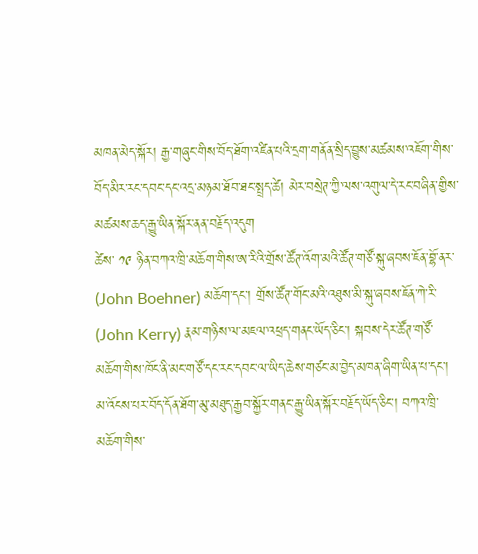མཁན་མེད་སྐོར། རྒྱ་གཞུང་གིས་བོད་ཐོག་འཛིན་པའི་དྲག་གནོན་སྲིད་བྱུས་མཚམས་འཇོག་གིས་བོད་མིར་རང་དབང་དང་འདྲ་མཉམ་ཐོབ་ཐང་སྤྲད་ཚེ། མེར་བསྲེཊ་ཀྱི་ལས་འགུལ་དེ་རང་བཞིན་གྱིས་མཚམས་ཆད་རྒྱུ་ཡིན་སྐོར་ནན་བརྗོད་འདུག
ཚེས་ ༡༩ ཉིན་བཀའ་ཁྲི་མཆོག་གིས་ཨ་རིའི་གྲོས་ཚོཊ་འོག་མའི་ཚོཊ་གཙོ་སྐུ་ཞབས་ཇོན་བྷོ་ནར་ (John Boehner) མཆོག་དང་། གྲོས་ཚོཊ་གོང་མའི་འཐུས་མི་སྐུ་ཞབས་ཇོན་ཀེ་རི་ (John Kerry) རྣམ་གཉིས་ལ་མཇལ་འཕྲད་གནང་ཡོད་ཅིང་། སྐབས་དེར་ཚོཊ་གཙོ་མཆོག་གིས་ཁོང་ནི་མང་གཙོ་དང་རང་དབང་ལ་ཡིད་ཆེས་གཙང་མ་བྱེད་མཁན་ཞིག་ཡིན་པ་དང་། མ་འོངས་པར་བོད་དོན་ཐོག་མུ་མཐུད་རྒྱབ་སྐྱོར་གནང་རྒྱུ་ཡིན་སྐོར་བརྗོད་ཡོད་ཅིང་། བཀའ་ཁྲི་མཆོག་གིས་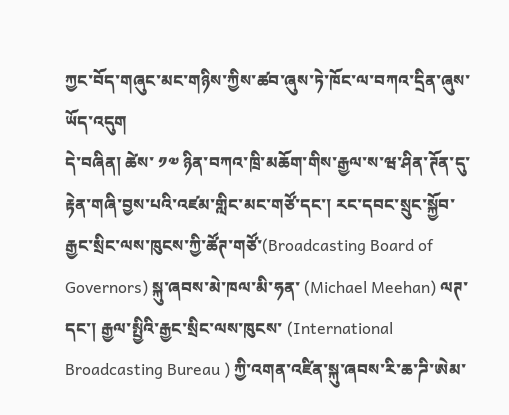ཀྱང་བོད་གཞུང་མང་གཉིས་ཀྱིས་ཚབ་ཞུས་ཏེ་ཁོང་ལ་བཀའ་དྲིན་ཞུས་ཡོད་འདུག
དེ་བཞིན། ཚེས་ ༡༧ ཉིན་བཀའ་ཁྲི་མཆོག་གིས་རྒྱལ་ས་ཝ་ཤིན་ཊོན་དུ་རྟེན་གཞི་བྱས་པའི་འཛམ་གླིང་མང་གཙོ་དང་། རང་དབང་སྲུང་སྐྱོབ་རྒྱང་སྲིང་ལས་ཁུངས་ཀྱི་ཚོཊ་གཙོ་(Broadcasting Board of Governors) སྐུ་ཞབས་མེ་ཁལ་མི་ཧན་ (Michael Meehan) ལཊ་དང་། རྒྱལ་སྤྱིའི་རྒྱང་སྲིང་ལས་ཁུངས་ (International Broadcasting Bureau ) ཀྱི་འགན་འཛིན་སྐུ་ཞབས་རི་ཆ་ཌི་ཨེམ་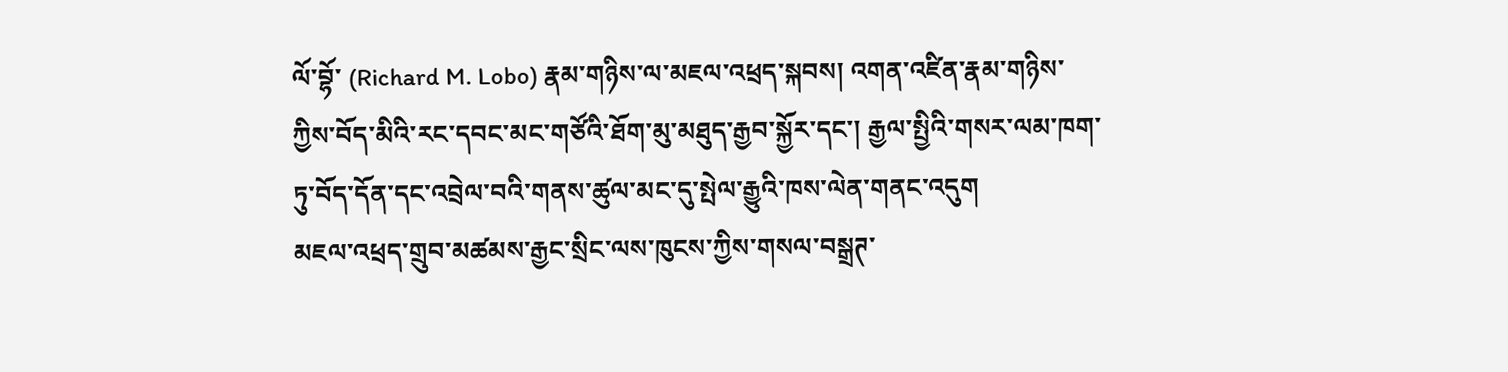ལོ་བྷོ་ (Richard M. Lobo) རྣམ་གཉིས་ལ་མཇལ་འཕྲད་སྐབས། འགན་འཛིན་རྣམ་གཉིས་ཀྱིས་བོད་མིའི་རང་དབང་མང་གཙོའི་ཐོག་མུ་མཐུད་རྒྱབ་སྐྱོར་དང་། རྒྱལ་སྤྱིའི་གསར་ལམ་ཁག་ཏུ་བོད་དོན་དང་འབྲེལ་བའི་གནས་ཚུལ་མང་དུ་སྤེལ་རྒྱུའི་ཁས་ལེན་གནང་འདུག
མཇལ་འཕྲད་གྲུབ་མཚམས་རྒྱང་སྲིང་ལས་ཁུངས་ཀྱིས་གསལ་བསྒྲཊ་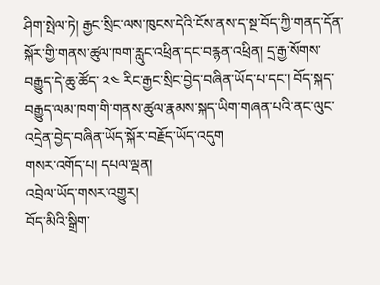ཤིག་སྤེལ་ཏེ། རྒྱང་སྲིང་ལས་ཁུངས་དེའི་ངོས་ནས་ད་སྔ་བོད་ཀྱི་གནད་དོན་སྐོར་གྱི་གནས་ཚུལ་ཁག་རླུང་འཕྲིན་དང་བརྙན་འཕྲིན། དྲ་རྒྱ་སོགས་བརྒྱུད་དེ་ཆུ་ཚོད་ ༢༤ རིང་རྒྱང་སྲིང་བྱེད་བཞིན་ཡོད་པ་དང་། བོད་སྐད་བརྒྱུད་ལམ་ཁག་གི་གནས་ཚུལ་རྣམས་སྐད་ཡིག་གཞན་པའི་ནང་ལུང་འདྲེན་བྱེད་བཞིན་ཡོད་སྐོར་བརྗོད་ཡོད་འདུག
གསར་འགོད་པ། དཔལ་ལྡན།
འབྲེལ་ཡོད་གསར་འགྱུར།
བོད་མིའི་སྒྲིག་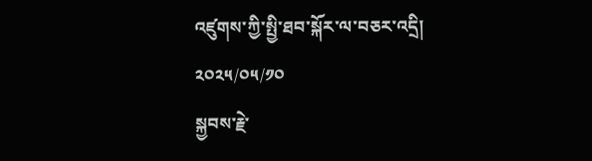འཛུགས་ཀྱི་སྤྱི་ཐབ་སྐོར་ལ་བཅར་འདྲི།
༢༠༢༥/༠༥/༡༠
སྐྱབས་རྗེ་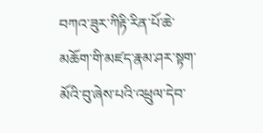བཀའ་ཟུར་ཀིརྟི་རིན་པོ་ཆེ་མཆོག་གི་མཛད་རྣམ་ཤར་སྟག་མོའི་བུ་ཞེས་པའི་འཕྲུལ་དེབ་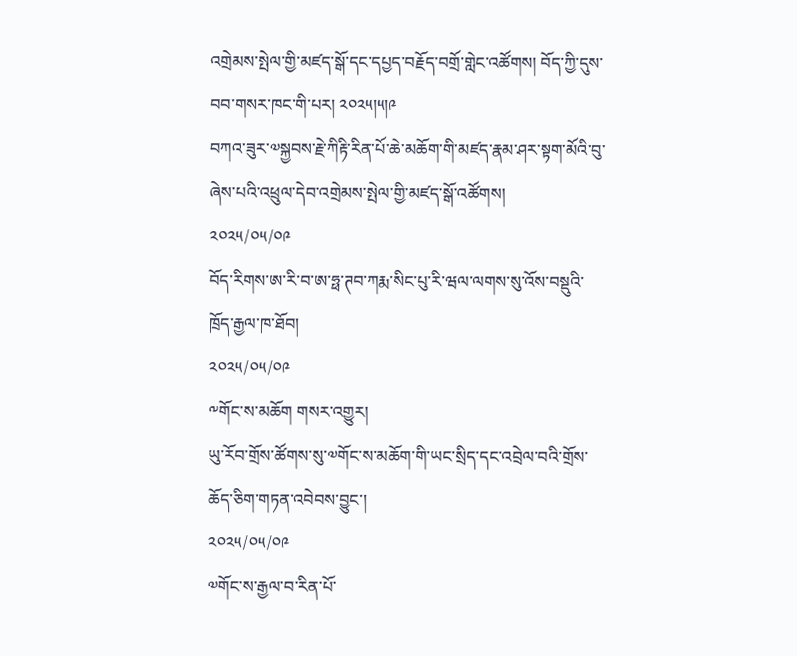འགྲེམས་སྤེལ་གྱི་མཛད་སྒོ་དང་དཔྱད་བརྗོད་བགྲོ་གླེང་འཚོགས། བོད་ཀྱི་དུས་བབ་གསར་ཁང་གི་པར། ༢༠༢༥།༥།༩
བཀའ་ཟུར་༧སྐྱབས་རྗེ་ཀིརྟི་རིན་པོ་ཆེ་མཆོག་གི་མཛད་རྣམ་ཤར་སྟག་མོའི་བུ་ཞེས་པའི་འཕྲུལ་དེབ་འགྲེམས་སྤེལ་གྱི་མཛད་སྒོ་འཚོགས།
༢༠༢༥/༠༥/༠༩
བོད་རིགས་ཨ་རི་བ་ཨ་ཧྥ་ཊབ་ཀརྨ་སིང་པུ་རི་ཝལ་ལགས་སུ་འོས་བསྡུའི་ཁྲོད་རྒྱལ་ཁ་ཐོབ།
༢༠༢༥/༠༥/༠༩
༸གོང་ས་མཆོག གསར་འགྱུར།
ཡུ་རོབ་གྲོས་ཚོགས་སུ་༧གོང་ས་མཆོག་གི་ཡང་སྲིད་དང་འབྲེལ་བའི་གྲོས་ཆོད་ཅིག་གཏན་འབེབས་བྱུང་།
༢༠༢༥/༠༥/༠༩
༧གོང་ས་རྒྱལ་བ་རིན་པོ་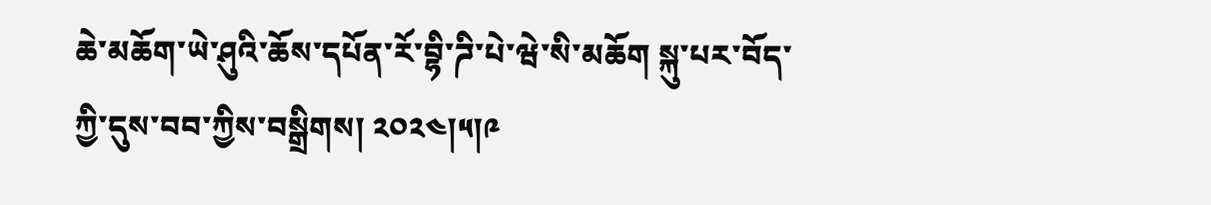ཆེ་མཆོག་ཡེ་ཤུའི་ཆོས་དཔོན་རོ་བྷི་ཌི་པེ་ཝེ་སི་མཆོག སྐུ་པར་བོད་ཀྱི་དུས་བབ་ཀྱིས་བསྒྲིགས། ༢༠༢༤།༥།༩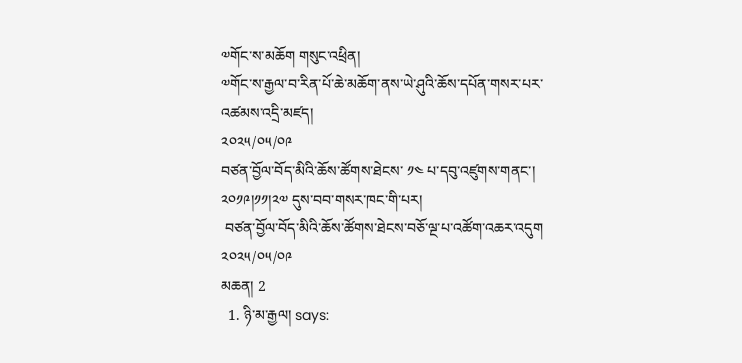༧གོང་ས་མཆོག གསུང་འཕྲིན།
༧གོང་ས་རྒྱལ་བ་རིན་པོ་ཆེ་མཆོག་ནས་ཡེ་ཤུའི་ཆོས་དཔོན་གསར་པར་འཚམས་འདྲི་མཛད།
༢༠༢༥/༠༥/༠༩
བཙན་བྱོལ་བོད་མིའི་ཆོས་ཚོགས་ཐེངས་ ༡༤ པ་དབུ་འཛུགས་གནང་། ༢༠༡༩།༡༡།༢༧ དུས་བབ་གསར་ཁང་གི་པར།
 བཙན་བྱོལ་བོད་མིའི་ཆོས་ཚོགས་ཐེངས་བཅོ་ལྔ་པ་འཚོག་འཆར་འདུག
༢༠༢༥/༠༥/༠༩
མཆན། 2
  1. ཉི་མ་རྒྱལ། says: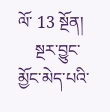ལོ་ 13 སྔོན།
    སྔར་བྱུང་མྱོང་མེད་པའི་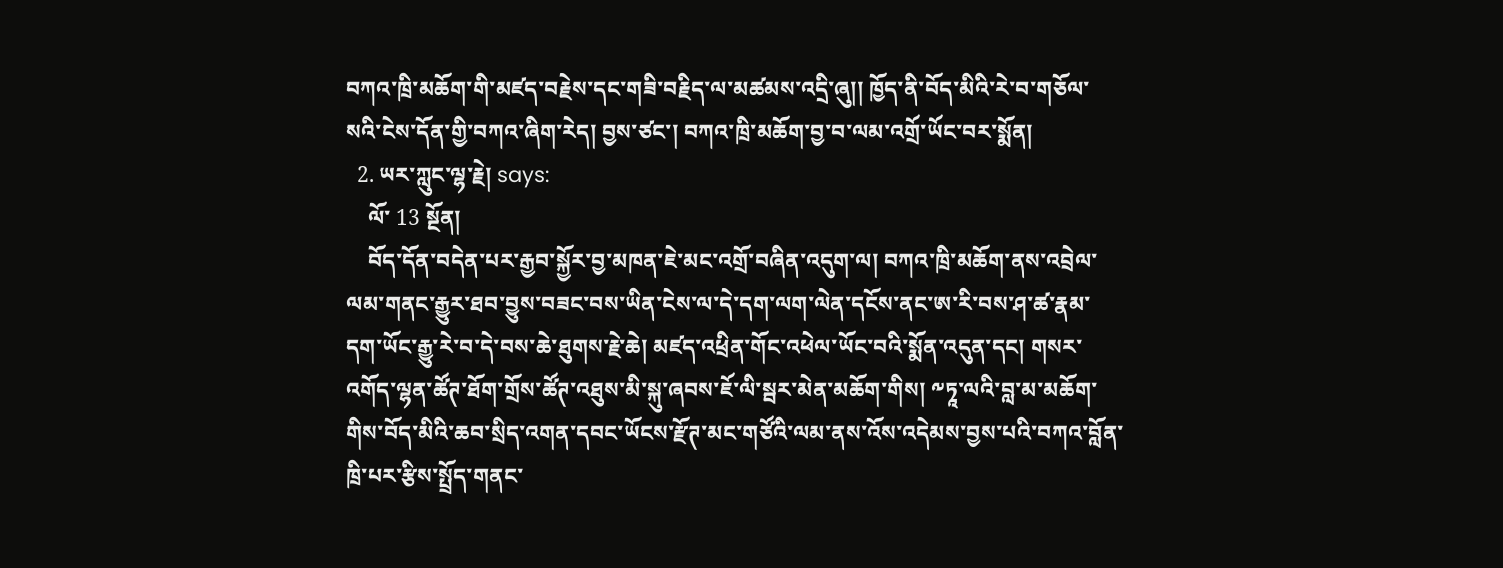བཀའ་ཁྲི་མཆོག་གི་མཛད་བརྗེས་དང་གཟི་བརྗིད་ལ་མཚམས་འདྲི་ཞུ།། ཁྱོད་ནི་བོད་མིའི་རེ་བ་གཅོལ་སའི་ངེས་དོན་གྱི་བཀའ་ཞིག་རེད། བྱས་ཙང་། བཀའ་ཁྲི་མཆོག་བྱ་བ་ལམ་འགྲོ་ཡོང་བར་སྨོན།
  2. ཡར་ཀླུང་ལྷ་རྗེ། says:
    ལོ་ 13 སྔོན།
    བོད་དོན་བདེན་པར་རྒྱབ་སྐྱོར་བྱ་མཁན་ཇེ་མང་འགྲོ་བཞིན་འདུག་ལ། བཀའ་ཁྲི་མཆོག་ནས་འབྲེལ་ལམ་གནང་རྒྱུར་ཐབ་བྱུས་བཟང་བས་ཡིན་ངེས་ལ་དེ་དག་ལག་ལེན་དངོས་ནང་ཨ་རི་བས་ཤ་ཚ་རྣམ་དག་ཡོང་རྒྱུ་རེ་བ་དེ་བས་ཆེ་ཐུགས་རྗེ་ཆེ། མཛད་འཕྲིན་གོང་འཕེལ་ཡོང་བའི་སྨོན་འདུན་དང། གསར་འགོད་ལྷན་ཚོཊ་ཐོག་གྲོས་ཚོཊ་འཐུས་མི་སྐུ་ཞབས་ཇོ་ལི་སྦར་མེན་མཆོག་གིས། ༸ཏཱ་ལའི་བླ་མ་མཆོག་གིས་བོད་མིའི་ཆབ་སྲིད་འགན་དབང་ཡོངས་རྫོཊ་མང་གཙོའི་ལམ་ནས་འོས་འདེམས་བྱས་པའི་བཀའ་བློན་ཁྲི་པར་རྩིས་སྤྲོད་གནང་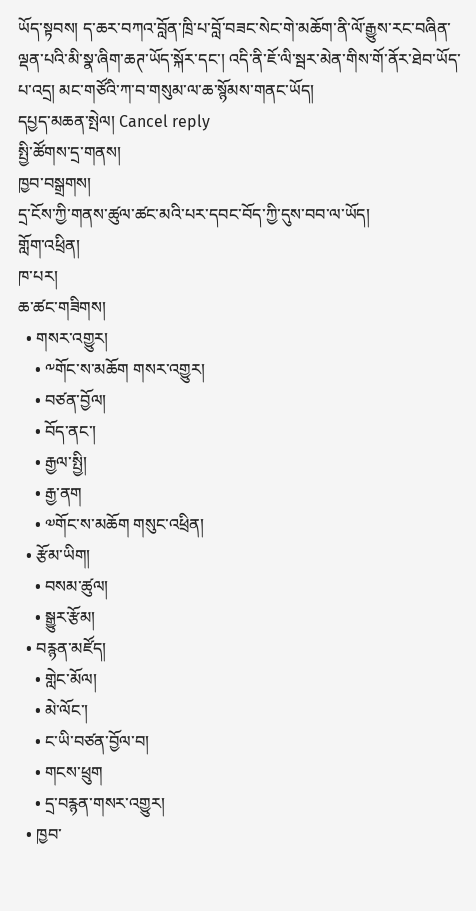ཡོད་སྟབས། ད་ཆར་བཀའ་བློན་ཁྲི་པ་བློ་བཟང་སེང་གེ་མཆོག་ནི་ལོ་རྒྱུས་རང་བཞིན་ལྡན་པའི་མི་སྣ་ཞིག་ཆཊ་ཡོད་སྐོར་དང་། འདི་ནི་ཇོ་ལི་སྦར་མེན་གིས་གོ་ནོར་ཐེབ་ཡོད་པ་འདྲ། མང་གཙོའི་ཀ་བ་གསུམ་ལ་ཆ་སྙོམས་གནང་ཡོད།
དཔྱད་མཆན་སྤེལ། Cancel reply
སྤྱི་ཚོགས་དྲ་གནས།
ཁྱབ་བསྒྲགས།
དྲ་ངོས་ཀྱི་གནས་ཚུལ་ཚང་མའི་པར་དབང་བོད་ཀྱི་དུས་བབ་ལ་ཡོད།
གློག་འཕྲིན།
ཁ་པར།
ཆ་ཚང་གཟིགས།
  • གསར་འགྱུར།
    • ༸གོང་ས་མཆོག གསར་འགྱུར།
    • བཙན་བྱོལ།
    • བོད་ནང་།
    • རྒྱལ་སྤྱི།
    • རྒྱ་ནག
    • ༧གོང་ས་མཆོག གསུང་འཕྲིན།
  • རྩོམ་ཡིག།
    • བསམ་ཚུལ།
    • སྒྱུར་རྩོམ།
  • བརྙན་མཛོད།
    • གླེང་མོལ།
    • མེ་ལོང་།
    • ང་ཡི་བཙན་བྱོལ་བ།
    • གངས་ཕྲུག
    • དྲ་བརྙན་གསར་འགྱུར།
  • ཁྱབ་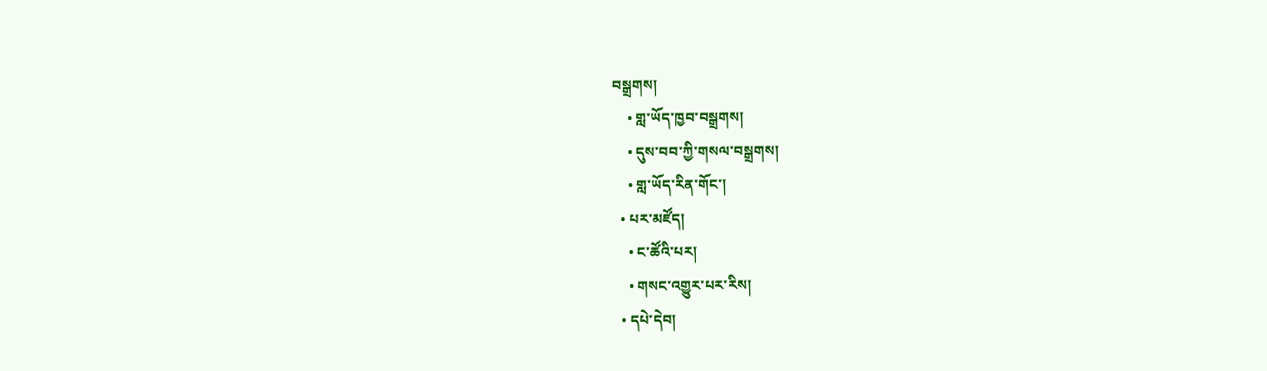བསྒྲགས།
    • གླ་ཡོད་ཁྱབ་བསྒྲགས།
    • དུས་བབ་ཀྱི་གསལ་བསྒྲགས།
    • གླ་ཡོད་རིན་གོང་།
  • པར་མཛོད།
    • ང་ཚོའི་པར།
    • གསང་འགྱུར་པར་རིས།
  • དཔེ་དེབ།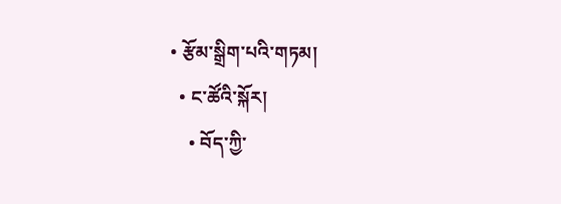• རྩོམ་སྒྲིག་པའི་གཏམ།
  • ང་ཚོའི་སྐོར།
    • བོད་ཀྱི་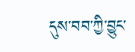དུས་བབ་ཀྱི་བྱུང་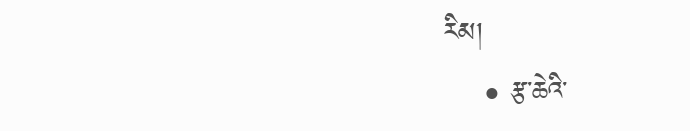རིམ།
    • རྩ་ཆེའི་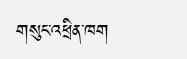གསུང་འཕྲིན་ཁག